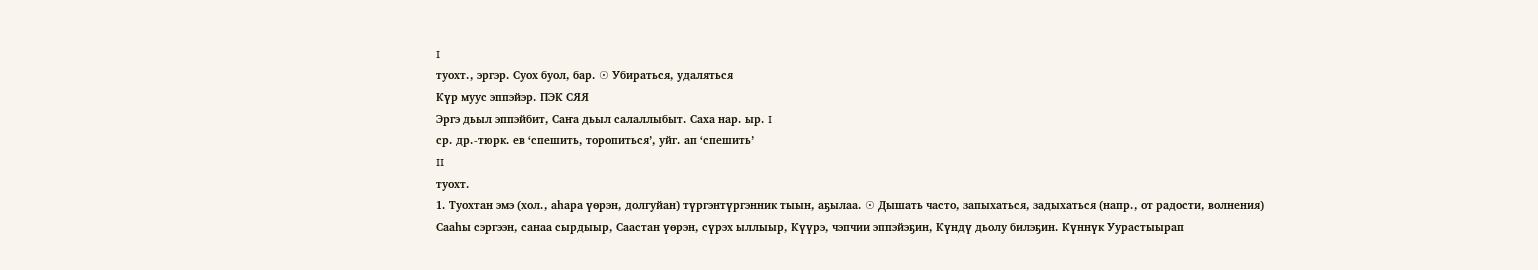I
туохт., эргэр. Суох буол, бар. ☉ Убираться, удаляться
Күр муус эппэйэр. ПЭК СЯЯ
Эргэ дьыл эппэйбит, Саҥа дьыл салаллыбыт. Саха нар. ыр. I
ср. др.-тюрк. ев ‘спешить, торопиться’, уйг. ап ‘спешить’
II
туохт.
1. Туохтан эмэ (хол., аһара үөрэн, долгуйан) түргэнтүргэнник тыын, аҕылаа. ☉ Дышать часто, запыхаться, задыхаться (напр., от радости, волнения)
Сааһы сэргээн, санаа сырдыыр, Саастан үөрэн, сүрэх ыллыыр, Күүрэ, чэпчии эппэйэҕин, Күндү дьолу билэҕин. Күннүк Уурастыырап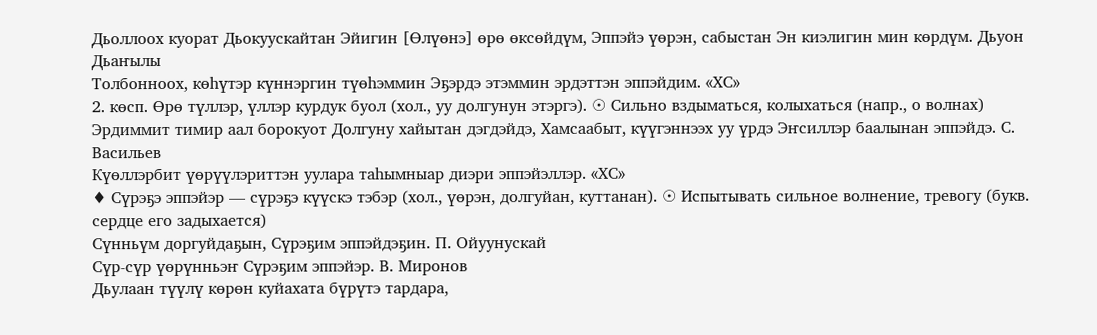Дьоллоох куорат Дьокуускайтан Эйигин [Өлүөнэ] өрө өксөйдүм, Эппэйэ үөрэн, сабыстан Эн киэлигин мин көрдүм. Дьуон Дьаҥылы
Толбонноох, көһүтэр күннэргин түөһэммин Эҕэрдэ этэммин эрдэттэн эппэйдим. «ХС»
2. көсп. Өрө түллэр, үллэр курдук буол (хол., уу долгунун этэргэ). ☉ Сильно вздыматься, колыхаться (напр., о волнах)
Эрдиммит тимир аал борокуот Долгуну хайытан дэгдэйдэ, Хамсаабыт, күүгэннээх уу үрдэ Эҥсиллэр баалынан эппэйдэ. С. Васильев
Күөллэрбит үөрүүлэриттэн уулара таһымныар диэри эппэйэллэр. «ХС»
♦ Сүрэҕэ эппэйэр — сүрэҕэ күүскэ тэбэр (хол., үөрэн, долгуйан, куттанан). ☉ Испытывать сильное волнение, тревогу (букв. сердце его задыхается)
Сүнньүм доргуйдаҕын, Сүрэҕим эппэйдэҕин. П. Ойуунускай
Сүр-сүр үөрүнньэҥ Сүрэҕим эппэйэр. В. Миронов
Дьулаан түүлү көрөн куйахата бүрүтэ тардара,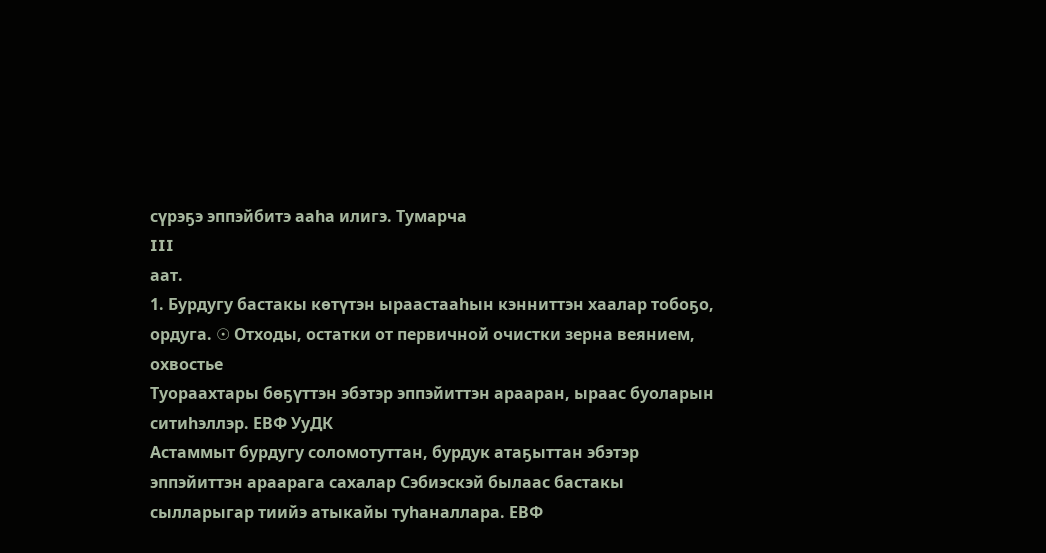сүрэҕэ эппэйбитэ ааһа илигэ. Тумарча
III
аат.
1. Бурдугу бастакы көтүтэн ыраастааһын кэнниттэн хаалар тобоҕо, ордуга. ☉ Отходы, остатки от первичной очистки зерна веянием, охвостье
Туораахтары бөҕүттэн эбэтэр эппэйиттэн арааран, ыраас буоларын ситиһэллэр. ЕВФ УуДК
Астаммыт бурдугу соломотуттан, бурдук атаҕыттан эбэтэр эппэйиттэн араарага сахалар Сэбиэскэй былаас бастакы сылларыгар тиийэ атыкайы туһаналлара. ЕВФ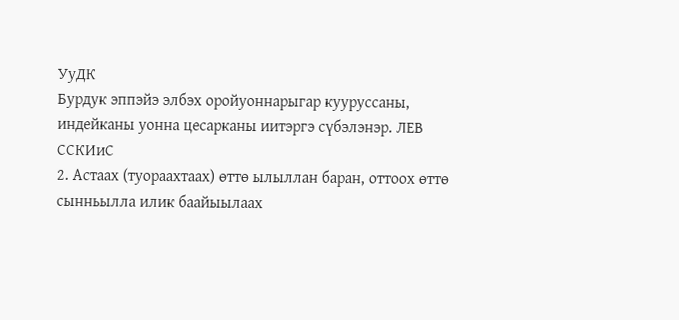УуДК
Бурдук эппэйэ элбэх оройуоннарыгар кууруссаны, индейканы уонна цесарканы иитэргэ сүбэлэнэр. ЛЕВ ССКИиС
2. Астаах (туораахтаах) өттө ылыллан баран, оттоох өттө сынньылла илик баайыылаах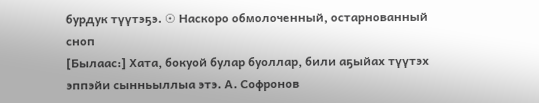бурдук түүтэҕэ. ☉ Наскоро обмолоченный, остарнованный сноп
[Былаас:] Хата, бокуой булар буоллар, били аҕыйах түүтэх эппэйи сынньыллыа этэ. А. Софронов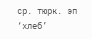ср. тюрк. эп ‘хлеб’